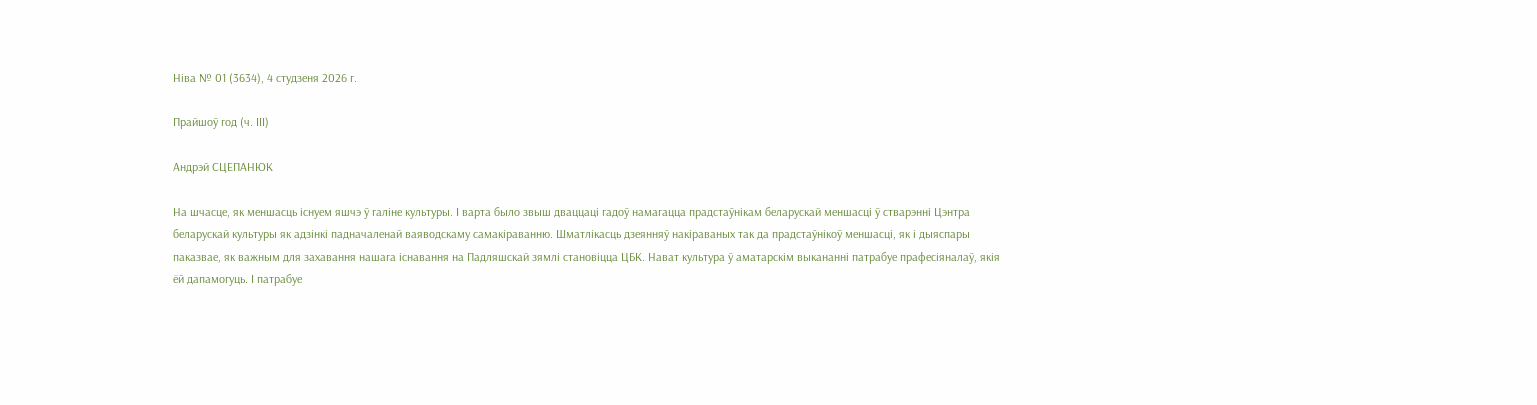Ніва № 01 (3634), 4 cтудзеня 2026 г.

Прайшоў год (ч. ІІІ)

Андрэй СЦЕПАНЮК

На шчасце, як меншасць існуем яшчэ ў галіне культуры. І варта было звыш дваццаці гадоў намагацца прадстаўнікам беларускай меншасці ў стварэнні Цэнтра беларускай культуры як адзінкі падначаленай ваяводскаму самакіраванню. Шматлікасць дзеянняў накіраваных так да прадстаўнікоў меншасці, як і дыяспары паказвае, як важным для захавання нашага існавання на Падляшскай зямлі становіцца ЦБК. Нават культура ў аматарскім выкананні патрабуе прафесіяналаў, якія ёй дапамогуць. І патрабуе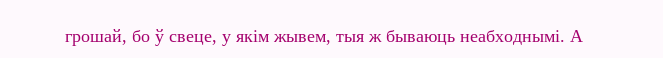грошай, бо ў свеце, у якім жывем, тыя ж бываюць неабходнымі. А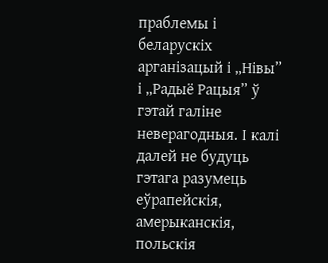праблемы і беларускіх арганізацый і „Нівы” і „Радыё Рацыя” ў гэтай галіне неверагодныя. І калі далей не будуць гэтага разумець еўрапейскія, амерыканскія, польскія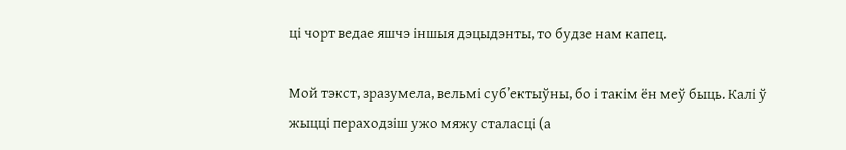ці чорт ведае яшчэ іншыя дэцыдэнты, то будзе нам капец.

Мой тэкст, зразумела, вельмі суб’ектыўны, бо і такім ён меў быць. Калі ў жыцці пераходзіш ужо мяжу сталасці (а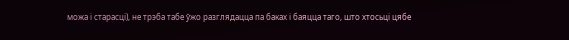можа і старасці), не трэба табе ўжо разглядацца па баках і баяцца таго, што хтосьці цябе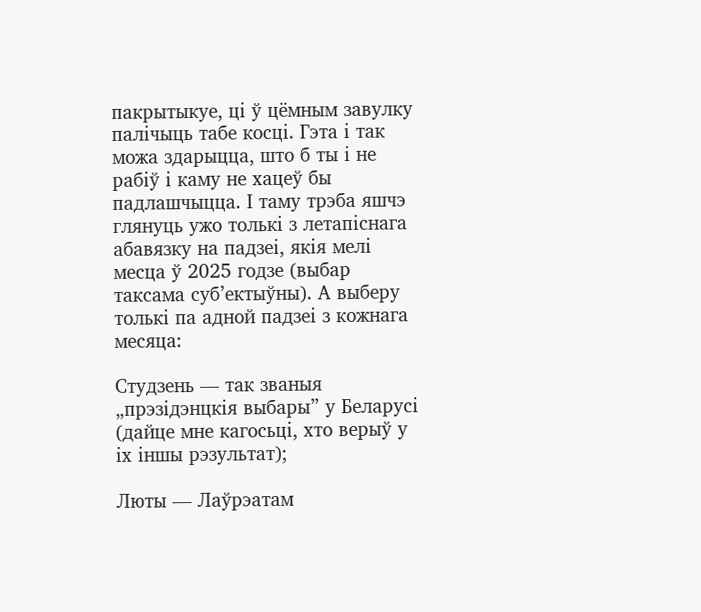пакрытыкуе, ці ў цёмным завулку палічыць табе косці. Гэта і так можа здарыцца, што б ты і не рабіў і каму не хацеў бы падлашчыцца. І таму трэба яшчэ глянуць ужо толькі з летапіснага абавязку на падзеі, якія мелі месца ў 2025 годзе (выбар таксама суб’ектыўны). А выберу толькі па адной падзеі з кожнага месяца:

Студзень — так званыя „прэзідэнцкія выбары” у Беларусі (дайце мне кагосьці, хто верыў у іх іншы рэзультат);

Люты — Лаўрэатам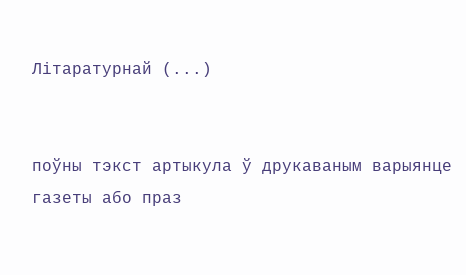Літаратурнай (...)


поўны тэкст артыкула ў друкаваным варыянце газеты або праз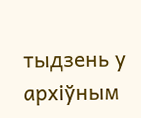тыдзень у архіўным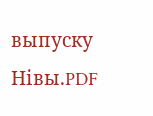выпуску Нівы.PDF